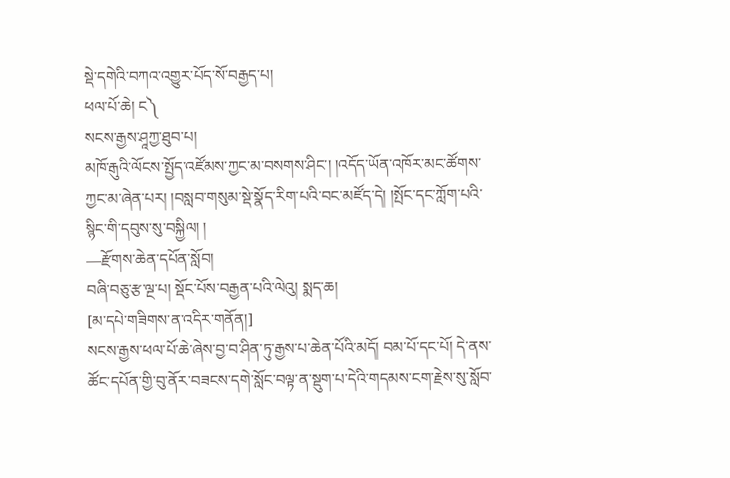སྡེ་དགེའི་བཀའ་འགྱུར་པོད་སོ་བརྒྱད་པ།
ཕལ་པོ་ཆེ། ང༽
སངས་རྒྱས་ཤཱཀྱ་ཐུབ་པ།
མཁོ་རྒུའི་ལོངས་སྤྱོད་འཛོམས་ཀྱང་མ་བསགས་ཤིང་། །འདོད་ཡོན་འཁོར་མང་ཚོགས་ཀྱང་མ་ཞེན་པར། །བསླབ་གསུམ་སྡེ་སྣོད་རིག་པའི་བང་མཛོད་དེ། །སྤོང་དང་ཀློག་པའི་སྙིང་གི་དབུས་སུ་བསྐྱིལ། །
—རྫོགས་ཆེན་དཔོན་སློབ།
བཞི་བཅུ་རྩ་ལྔ་པ། སྡོང་པོས་བརྒྱན་པའི་ལེའུ། སྨད་ཆ།
[མ་དཔེ་གཟིགས་ན་འདིར་གནོན།]
སངས་རྒྱས་ཕལ་པོ་ཆེ་ཞེས་བྱ་བ་ཤིན་ཏུ་རྒྱས་པ་ཆེན་པོའི་མདོ། བམ་པོ་དང་པོ། དེ་ནས་ཚོང་དཔོན་གྱི་བུ་ནོར་བཟངས་དགེ་སློང་བལྟ་ན་སྡུག་པ་དེའི་གདམས་ངག་རྗེས་སུ་སློབ་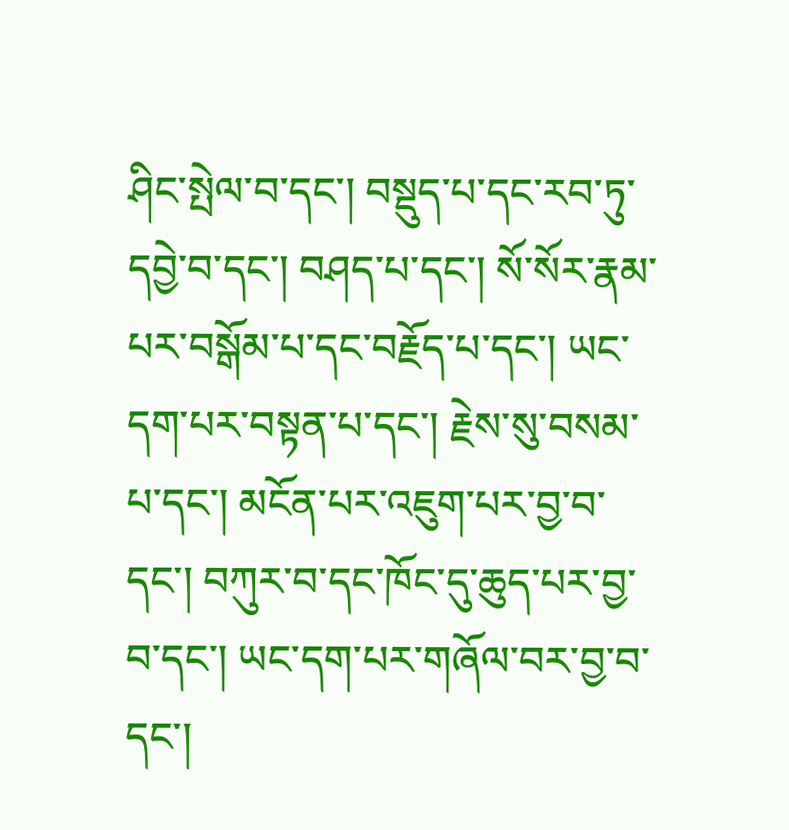ཤིང་སྤེལ་བ་དང་། བསྡུད་པ་དང་རབ་ཏུ་དབྱེ་བ་དང་། བཤད་པ་དང་། སོ་སོར་རྣམ་པར་བསྒོམ་པ་དང་བརྗོད་པ་དང་། ཡང་དག་པར་བསྟན་པ་དང་། རྗེས་སུ་བསམ་པ་དང་། མངོན་པར་འཇུག་པར་བྱ་བ་དང་། བཀུར་བ་དང་ཁོང་དུ་ཆུད་པར་བྱ་བ་དང་། ཡང་དག་པར་གཞོལ་བར་བྱ་བ་དང་།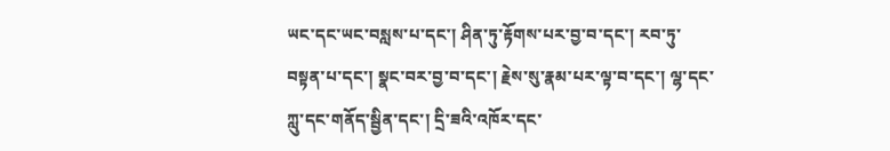ཡང་དང་ཡང་བསླས་པ་དང་། ཤིན་ཏུ་རྟོགས་པར་བྱ་བ་དང་། རབ་ཏུ་བསྟན་པ་དང་། སྣང་བར་བྱ་བ་དང་། རྗེས་སུ་རྣམ་པར་ལྟ་བ་དང་། ལྷ་དང་ཀླུ་དང་གནོད་སྦྱིན་དང་། དྲི་ཟའི་འཁོར་དང་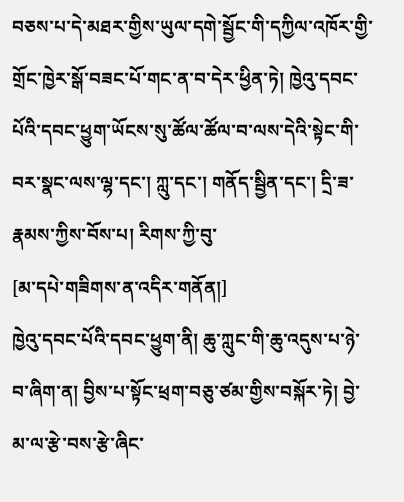བཅས་པ་དེ་མཐར་གྱིས་ཡུལ་དགེ་སྦྱོང་གི་དཀྱིལ་འཁོར་གྱི་གྲོང་ཁྱེར་སྒོ་བཟང་པོ་གང་ན་བ་དེར་ཕྱིན་ཏེ། ཁྱེའུ་དབང་པོའི་དབང་ཕྱུག་ཡོངས་སུ་ཚོལ་ཚོལ་བ་ལས་དེའི་སྟེང་གི་བར་སྣང་ལས་ལྷ་དང་། ཀླུ་དང་། གནོད་སྦྱིན་དང་། དྲི་ཟ་རྣམས་ཀྱིས་བོས་པ། རིགས་ཀྱི་བུ་
[མ་དཔེ་གཟིགས་ན་འདིར་གནོན།]
ཁྱེའུ་དབང་པོའི་དབང་ཕྱུག་ནི། ཆུ་ཀླུང་གི་ཆུ་འདུས་པ་ཉེ་བ་ཞིག་ན། བྱིས་པ་སྟོང་ཕྲག་བཅུ་ཙམ་གྱིས་བསྐོར་ཏེ། བྱེ་མ་ལ་རྩེ་བས་རྩེ་ཞིང་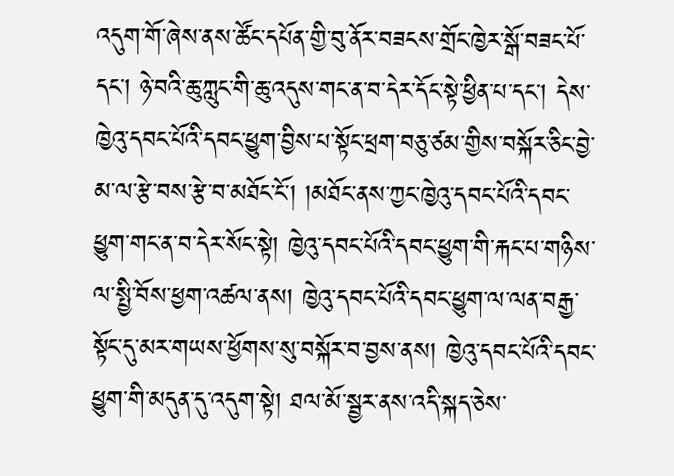འདུག་གོ་ཞེས་ནས་ཚོང་དཔོན་གྱི་བུ་ནོར་བཟངས་གྲོང་ཁྱེར་སྒོ་བཟང་པོ་དང་། ཉེ་བའི་ཆུ་ཀླུང་གི་ཆུ་འདུས་གང་ན་བ་དེར་དོང་སྟེ་ཕྱིན་པ་དང་། དེས་ཁྱེའུ་དབང་པོའི་དབང་ཕྱུག་བྱིས་པ་སྟོང་ཕྲག་བཅུ་ཙམ་གྱིས་བསྐོར་ཅིང་བྱེ་མ་ལ་རྩེ་བས་རྩེ་བ་མཐོང་ངོ་། །མཐོང་ནས་ཀྱང་ཁྱེའུ་དབང་པོའི་དབང་ཕྱུག་གང་ན་བ་དེར་སོང་སྟེ། ཁྱེའུ་དབང་པོའི་དབང་ཕྱུག་གི་རྐང་པ་གཉིས་ལ་སྤྱི་བོས་ཕྱག་འཚལ་ནས། ཁྱེའུ་དབང་པོའི་དབང་ཕྱུག་ལ་ལན་བརྒྱ་སྟོང་དུ་མར་གཡས་ཕྱོགས་སུ་བསྐོར་བ་བྱས་ནས། ཁྱེའུ་དབང་པོའི་དབང་ཕྱུག་གི་མདུན་དུ་འདུག་སྟེ། ཐལ་མོ་སྦྱར་ནས་འདི་སྐད་ཅེས་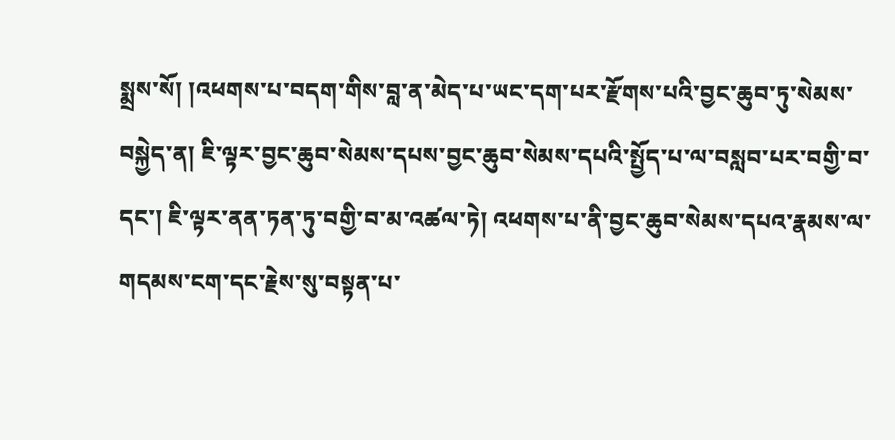སྨྲས་སོ། །འཕགས་པ་བདག་གིས་བླ་ན་མེད་པ་ཡང་དག་པར་རྫོགས་པའི་བྱང་ཆུབ་ཏུ་སེམས་བསྐྱེད་ན། ཇི་ལྟར་བྱང་ཆུབ་སེམས་དཔས་བྱང་ཆུབ་སེམས་དཔའི་སྤྱོད་པ་ལ་བསླབ་པར་བགྱི་བ་དང་། ཇི་ལྟར་ནན་ཏན་ཏུ་བགྱི་བ་མ་འཚལ་ཏེ། འཕགས་པ་ནི་བྱང་ཆུབ་སེམས་དཔའ་རྣམས་ལ་གདམས་ངག་དང་རྗེས་སུ་བསྟན་པ་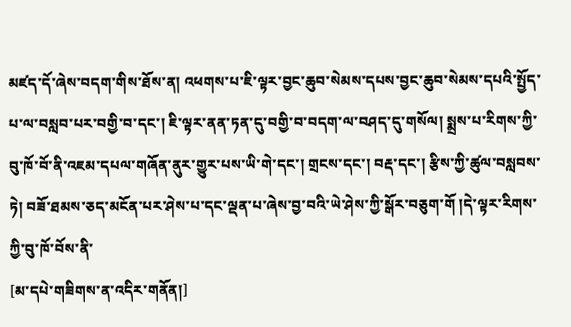མཛད་དོ་ཞེས་བདག་གིས་ཐོས་ན། འཕགས་པ་ཇི་ལྟར་བྱང་ཆུབ་སེམས་དཔས་བྱང་ཆུབ་སེམས་དཔའི་སྤྱོད་པ་ལ་བསླབ་པར་བགྱི་བ་དང་། ཇི་ལྟར་ནན་ཏན་དུ་བགྱི་བ་བདག་ལ་བཤད་དུ་གསོལ། སྨྲས་པ་རིགས་ཀྱི་བུ་ཁོ་བོ་ནི་འཇམ་དཔལ་གཞོན་ནུར་གྱུར་པས་ཡི་གེ་དང་། གྲངས་དང་། བརྡ་དང་། རྩིས་ཀྱི་ཚུལ་བསླབས་ཏེ། བཟོ་ཐམས་ཅད་མངོན་པར་ཤེས་པ་དང་ལྡན་པ་ཞེས་བྱ་བའི་ཡེ་ཤེས་ཀྱི་སྒོར་བཅུག་གོ །དེ་ལྟར་རིགས་ཀྱི་བུ་ཁོ་བོས་ནི་
[མ་དཔེ་གཟིགས་ན་འདིར་གནོན།]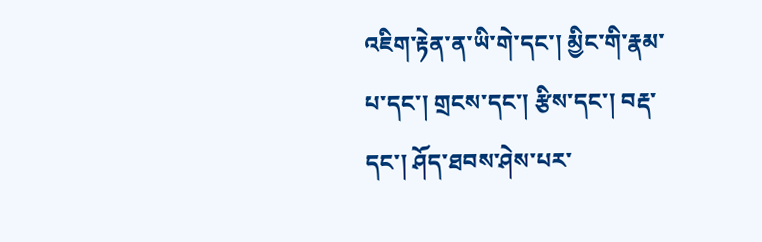འཇིག་རྟེན་ན་ཡི་གེ་དང་། མྱིང་གི་རྣམ་པ་དང་། གྲངས་དང་། རྩིས་དང་། བརྡ་དང་། ཤོད་ཐབས་ཤེས་པར་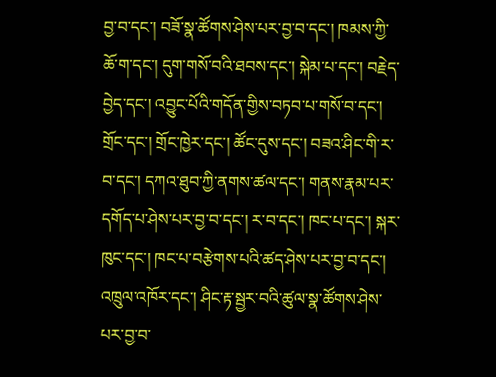བྱ་བ་དང་། བཟོ་སྣ་ཚོགས་ཤེས་པར་བྱ་བ་དང་། ཁམས་ཀྱི་ཆོ་ག་དང་། དུག་གསོ་བའི་ཐབས་དང་། སྐེམ་པ་དང་། བརྗེད་བྱེད་དང་། འབྱུང་པོའི་གདོན་གྱིས་བཏབ་པ་གསོ་བ་དང་། གྲོང་དང་། གྲོང་ཁྱེར་དང་། ཚོང་དུས་དང་། བཟའ་ཤིང་གི་ར་བ་དང་། དཀའ་ཐུབ་ཀྱི་ནགས་ཚལ་དང་། གནས་རྣམ་པར་དགོད་པ་ཤེས་པར་བྱ་བ་དང་། ར་བ་དང་། ཁང་པ་དང་། སྐར་ཁུང་དང་། ཁང་པ་བརྩེགས་པའི་ཚད་ཤེས་པར་བྱ་བ་དང་། འཁྲུལ་འཁོར་དང་། ཤིང་རྟ་སྦྱར་བའི་ཚུལ་སྣ་ཚོགས་ཤེས་པར་བྱ་བ་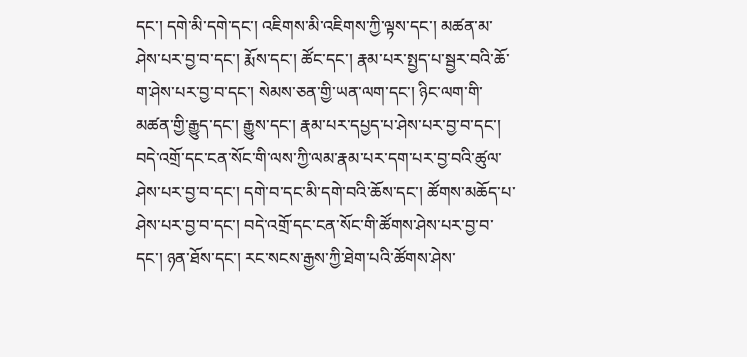དང་། དགེ་མི་དགེ་དང་། འཇིགས་མི་འཇིགས་ཀྱི་ལྟས་དང་། མཚན་མ་ཤེས་པར་བྱ་བ་དང་། རྨོས་དང་། ཚོང་དང་། རྣམ་པར་སྤྱད་པ་སྦྱར་བའི་ཆོ་ག་ཤེས་པར་བྱ་བ་དང་། སེམས་ཅན་གྱི་ཡན་ལག་དང་། ཉིང་ལག་གི་མཚན་གྱི་རྒྱུད་དང་། རྒྱུས་དང་། རྣམ་པར་དཔྱད་པ་ཤེས་པར་བྱ་བ་དང་། བདེ་འགྲོ་དང་ངན་སོང་གི་ལས་ཀྱི་ལམ་རྣམ་པར་དག་པར་བྱ་བའི་ཚུལ་ཤེས་པར་བྱ་བ་དང་། དགེ་བ་དང་མི་དགེ་བའི་ཆོས་དང་། ཚོགས་མཆོད་པ་ཤེས་པར་བྱ་བ་དང་། བདེ་འགྲོ་དང་ངན་སོང་གི་ཚོགས་ཤེས་པར་བྱ་བ་དང་། ཉན་ཐོས་དང་། རང་སངས་རྒྱས་ཀྱི་ཐེག་པའི་ཚོགས་ཤེས་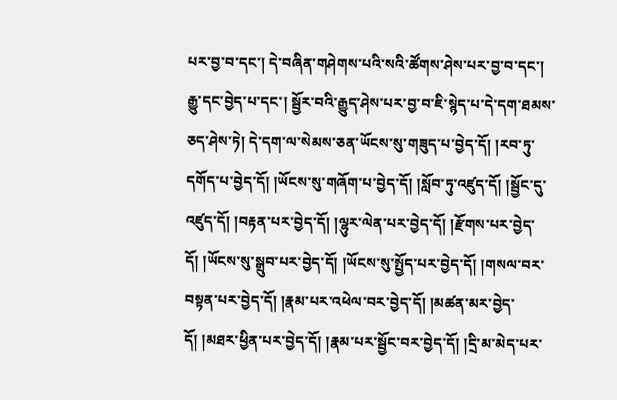པར་བྱ་བ་དང་། དེ་བཞིན་གཤེགས་པའི་སའི་ཚོགས་ཤེས་པར་བྱ་བ་དང་། རྒྱུ་དང་བྱེད་པ་དང་། སྦྱོར་བའི་རྒྱུད་ཤེས་པར་བྱ་བ་ཇི་སྙེད་པ་དེ་དག་ཐམས་ཅད་ཤེས་ཏེ། དེ་དག་ལ་སེམས་ཅན་ཡོངས་སུ་གཟུད་པ་བྱེད་དོ། །རབ་ཏུ་དགོད་པ་བྱེད་དོ། །ཡོངས་སུ་གཞོག་པ་བྱེད་དོ། །སློབ་ཏུ་འཛུད་དོ། །སྦྱོང་དུ་འཛུད་དོ། །བརྟན་པར་བྱེད་དོ། །ལྷུར་ལེན་པར་བྱེད་དོ། །རྫོགས་པར་བྱེད་དོ། །ཡོངས་སུ་སྒྲུབ་པར་བྱེད་དོ། །ཡོངས་སུ་སྤྱོད་པར་བྱེད་དོ། །གསལ་བར་བསྟན་པར་བྱེད་དོ། །རྣམ་པར་འཕེལ་བར་བྱེད་དོ། །མཚན་མར་བྱེད་དོ། །མཐར་ཕྱིན་པར་བྱེད་དོ། །རྣམ་པར་སྦྱོང་བར་བྱེད་དོ། །དྲི་མ་མེད་པར་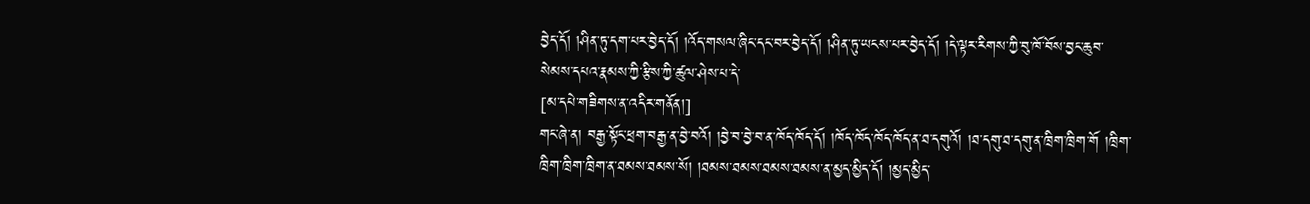བྱེད་དོ། །ཤིན་ཏུ་དག་པར་བྱེད་དོ། །འོད་གསལ་ཞིང་དང་བར་བྱེད་དོ། །ཤིན་ཏུ་ཡངས་པར་བྱེད་དོ། །དེ་ལྟར་རིགས་ཀྱི་བུ་ཁོ་བོས་བྱང་ཆུབ་སེམས་དཔའ་རྣམས་ཀྱི་རྩིས་ཀྱི་ཚུལ་ཤེས་པ་དེ་
[མ་དཔེ་གཟིགས་ན་འདིར་གནོན།]
གང་ཞེ་ན། བརྒྱ་སྟོང་ཕྲག་བརྒྱ་ན་བྱེ་བའོ། །བྱེ་བ་བྱེ་བ་ན་ཁོད་ཁོད་དོ། །ཁོད་ཁོད་ཁོད་ཁོད་ན་ཐ་དགུའོ། །ཐ་དགུ་ཐ་དགུ་ན་ཁྲིག་ཁྲིག་གོ །ཁྲིག་ཁྲིག་ཁྲིག་ཁྲིག་ན་ཐམས་ཐམས་སོ། །ཐམས་ཐམས་ཐམས་ཐམས་ན་མྱད་མྱིད་དོ། །མྱད་མྱིད་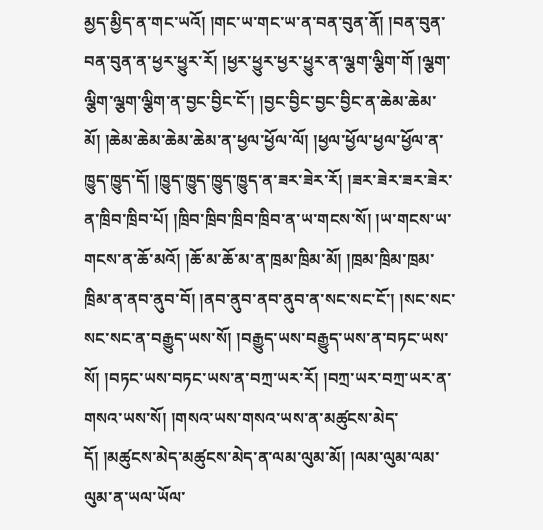མྱད་མྱིད་ན་གང་ཡའོ། །གང་ཡ་གང་ཡ་ན་བན་བུན་ནོ། །བན་བུན་བན་བུན་ན་ཕྱར་ཕྱུར་རོ། །ཕྱར་ཕྱུར་ཕྱར་ཕྱུར་ན་ལྕག་ལྕིག་གོ །ལྕག་ལྕིག་ལྕག་ལྕིག་ན་བྱང་བྱིང་ངོ་། །བྱང་བྱིང་བྱང་བྱིང་ན་ཆེམ་ཆེམ་མོ། །ཆེམ་ཆེམ་ཆེམ་ཆེམ་ན་ཕྱལ་ཕྱོལ་ལོ། །ཕྱལ་ཕྱོལ་ཕྱལ་ཕྱོལ་ན་ཁྱུད་ཁྱུད་དོ། །ཁྱུད་ཁྱུད་ཁྱུད་ཁྱུད་ན་ཟར་ཟེར་རོ། །ཟར་ཟེར་ཟར་ཟེར་ན་ཁྲིབ་ཁྲིབ་པོ། །ཁྲིབ་ཁྲིབ་ཁྲིབ་ཁྲིབ་ན་ཡ་གངས་སོ། །ཡ་གངས་ཡ་གངས་ན་ཆོ་མའོ། །ཆོ་མ་ཆོ་མ་ན་ཁྲམ་ཁྲིམ་མོ། །ཁྲམ་ཁྲིམ་ཁྲམ་ཁྲིམ་ན་ནབ་ནུབ་བོ། །ནབ་ནུབ་ནབ་ནུབ་ན་སང་སང་ངོ་། །སང་སང་སང་སང་ན་བརྒྱུད་ཡས་སོ། །བརྒྱུད་ཡས་བརྒྱུད་ཡས་ན་བཏང་ཡས་སོ། །བཏང་ཡས་བཏང་ཡས་ན་བཀྲ་ཡར་རོ། །བཀྲ་ཡར་བཀྲ་ཡར་ན་གསའ་ཡས་སོ། །གསའ་ཡས་གསའ་ཡས་ན་མཚུངས་མེད་དོ། །མཚུངས་མེད་མཚུངས་མེད་ན་ལམ་ལུམ་མོ། །ལམ་ལུམ་ལམ་ལུམ་ན་ཡལ་ཡོལ་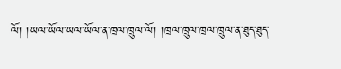ལོ། །ཡལ་ཡོལ་ཡལ་ཡོལ་ན་ཁྲལ་ཁྲུལ་ལོ། །ཁྲལ་ཁྲུལ་ཁྲལ་ཁྲུལ་ན་ཐུད་ཐུད་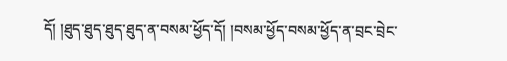དོ། །ཐུད་ཐུད་ཐུད་ཐུད་ན་བསམ་ཕྱོད་དོ། །བསམ་ཕྱོད་བསམ་ཕྱོད་ན་བྲང་བྲེང་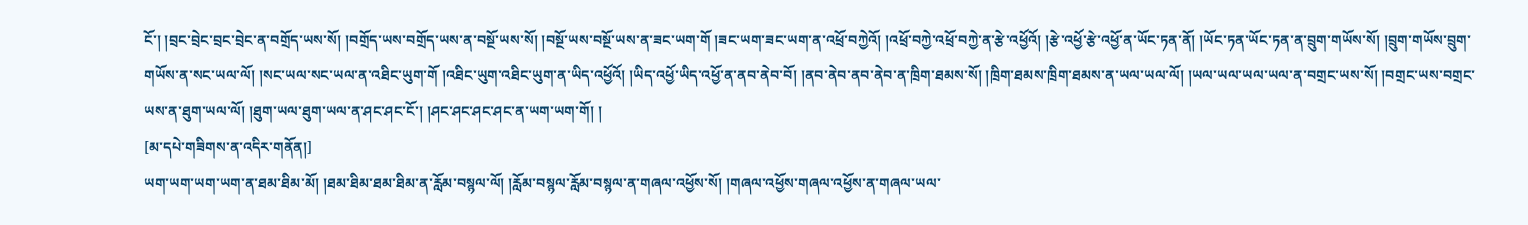ངོ་། །བྲང་བྲེང་བྲང་བྲེང་ན་བགྲོད་ཡས་སོ། །བགྲོད་ཡས་བགྲོད་ཡས་ན་བསྔོ་ཡས་སོ། །བསྔོ་ཡས་བསྔོ་ཡས་ན་ཟང་ཡག་གོ །ཟང་ཡག་ཟང་ཡག་ན་འཕྲོ་བཀྱེའོ། །འཕྲོ་བཀྱེ་འཕྲོ་བཀྱེ་ན་རྩེ་འཕྱོའོ། །རྩེ་འཕྱོ་རྩེ་འཕྱོ་ན་ཡོང་ཏན་ནོ། །ཡོང་ཏན་ཡོང་ཏན་ན་བྲུག་གཡོས་སོ། །བྲུག་གཡོས་བྲུག་གཡོས་ན་སང་ཡལ་ལོ། །སང་ཡལ་སང་ཡལ་ན་འཐིང་ཡུག་གོ །འཐིང་ཡུག་འཐིང་ཡུག་ན་ཡིད་འཕྱོའོ། །ཡིད་འཕྱོ་ཡིད་འཕྱོ་ན་ནབ་ནེབ་བོ། །ནབ་ནེབ་ནབ་ནེབ་ན་ཁྲིག་ཐམས་སོ། །ཁྲིག་ཐམས་ཁྲིག་ཐམས་ན་ཡལ་ཡལ་ལོ། །ཡལ་ཡལ་ཡལ་ཡལ་ན་བགྲང་ཡས་སོ། །བགྲང་ཡས་བགྲང་ཡས་ན་ཐུག་ཡལ་ལོ། །ཐུག་ཡལ་ཐུག་ཡལ་ན་ཤང་ཤང་ངོ་། །ཤང་ཤང་ཤང་ཤང་ན་ཡག་ཡག་གོ། །
[མ་དཔེ་གཟིགས་ན་འདིར་གནོན།]
ཡག་ཡག་ཡག་ཡག་ན་ཐམ་ཐིམ་མོ། །ཐམ་ཐིམ་ཐམ་ཐིམ་ན་རློམ་བསྙལ་ལོ། །རློམ་བསྙལ་རློམ་བསྙལ་ན་གཞལ་འཕྱོས་སོ། །གཞལ་འཕྱོས་གཞལ་འཕྱོས་ན་གཞལ་ཡལ་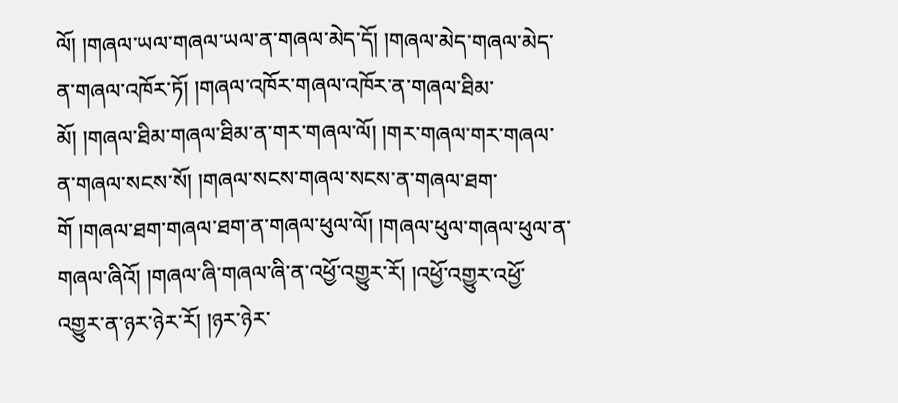ལོ། །གཞལ་ཡལ་གཞལ་ཡལ་ན་གཞལ་མེད་དོ། །གཞལ་མེད་གཞལ་མེད་ན་གཞལ་འཁོར་ཏོ། །གཞལ་འཁོར་གཞལ་འཁོར་ན་གཞལ་ཐིམ་མོ། །གཞལ་ཐིམ་གཞལ་ཐིམ་ན་གར་གཞལ་ལོ། །གར་གཞལ་གར་གཞལ་ན་གཞལ་སངས་སོ། །གཞལ་སངས་གཞལ་སངས་ན་གཞལ་ཐག་གོ །གཞལ་ཐག་གཞལ་ཐག་ན་གཞལ་ཕུལ་ལོ། །གཞལ་ཕུལ་གཞལ་ཕུལ་ན་གཞལ་ཞིའོ། །གཞལ་ཞི་གཞལ་ཞི་ན་འཕྱོ་འགྱུར་རོ། །འཕྱོ་འགྱུར་འཕྱོ་འགྱུར་ན་ཉར་ཉེར་རོ། །ཉར་ཉེར་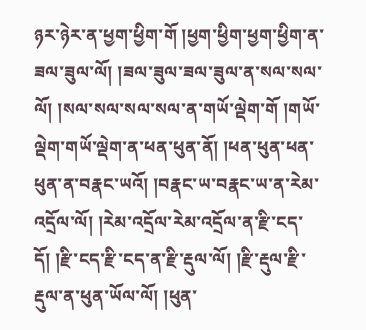ཉར་ཉེར་ན་ཕྱག་ཕྱིག་གོ །ཕྱག་ཕྱིག་ཕྱག་ཕྱིག་ན་ཟལ་ཟུལ་ལོ། །ཟལ་ཟུལ་ཟལ་ཟུལ་ན་སལ་སལ་ལོ། །སལ་སལ་སལ་སལ་ན་གཡོ་ལྡེག་གོ །གཡོ་ལྡེག་གཡོ་ལྡེག་ན་ཕན་ཕུན་ནོ། །ཕན་ཕུན་ཕན་ཕུན་ན་བརྣང་ཡའོ། །བརྣང་ཡ་བརྣང་ཡ་ན་རེམ་འདྲོལ་ལོ། །རེམ་འདྲོལ་རེམ་འདྲོལ་ན་རྫི་ངད་དོ། །རྫི་ངད་རྫི་ངད་ན་རྫི་རྡུལ་ལོ། །རྫི་རྡུལ་རྫི་རྡུལ་ན་ཕུན་ཡོལ་ལོ། །ཕུན་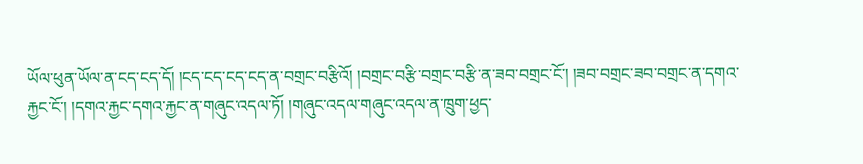ཡོལ་ཕུན་ཡོལ་ན་ངད་ངད་དོ། །ངད་ངད་ངད་ངད་ན་བགྲང་བརྩིའོ། །བགྲང་བརྩི་བགྲང་བརྩི་ན་ཟབ་བགྲང་ངོ་། །ཟབ་བགྲང་ཟབ་བགྲང་ན་དགའ་རྐྱང་ངོ་། །དགའ་རྐྱང་དགའ་རྐྱང་ན་གཞུང་འདལ་ཏོ། །གཞུང་འདལ་གཞུང་འདལ་ན་ཁྲུག་ཕྱད་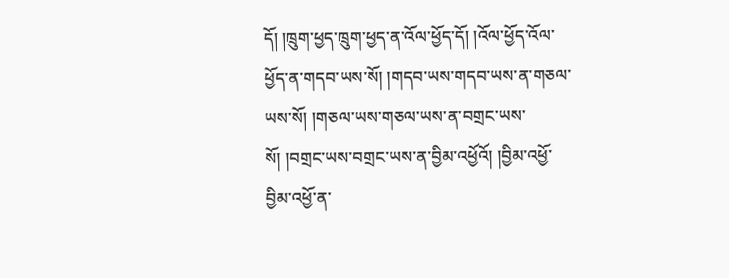དོ། །ཁྲུག་ཕྱད་ཁྲུག་ཕྱད་ན་འོལ་ཕྱོད་དོ། །འོལ་ཕྱོད་འོལ་ཕྱོད་ན་གདབ་ཡས་སོ། །གདབ་ཡས་གདབ་ཡས་ན་གཅལ་ཡས་སོ། །གཅལ་ཡས་གཅལ་ཡས་ན་བགྲང་ཡས་སོ། །བགྲང་ཡས་བགྲང་ཡས་ན་བྱིམ་འཕྱོའོ། །བྱིམ་འཕྱོ་བྱིམ་འཕྱོ་ན་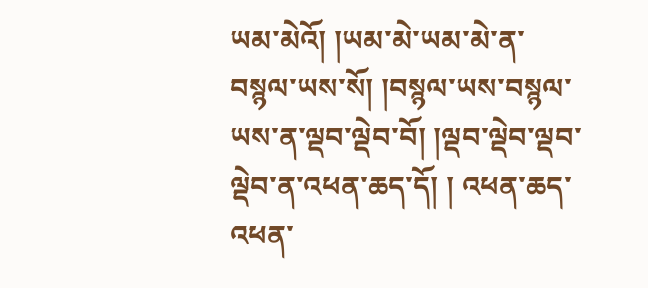ཡམ་མེའོ། །ཡམ་མེ་ཡམ་མེ་ན་བསྙལ་ཡས་སོ། །བསྙལ་ཡས་བསྙལ་ཡས་ན་ལྡབ་ལྡེབ་བོ། །ལྡབ་ལྡེབ་ལྡབ་ལྡེབ་ན་འཕན་ཆད་དོ། ། འཕན་ཆད་འཕན་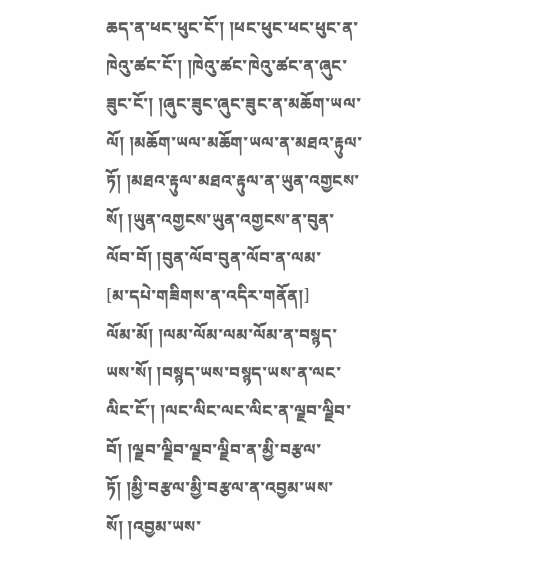ཆད་ན་ཕང་ཕུང་ངོ་། །ཕང་ཕུང་ཕང་ཕུང་ན་ཁེའུ་ཚང་ངོ་། །ཁེའུ་ཚང་ཁེའུ་ཚང་ན་ཞུང་ཟུང་ངོ་། །ཞུང་ཟུང་ཞུང་ཟུང་ན་མཆོག་ཡལ་ལོ། །མཆོག་ཡལ་མཆོག་ཡལ་ན་མཐའ་རྟུལ་ཏོ། །མཐའ་རྟུལ་མཐའ་རྟུལ་ན་ཡུན་འགྱངས་སོ། །ཡུན་འགྱངས་ཡུན་འགྱངས་ན་བུན་ལོབ་བོ། །བུན་ལོབ་བུན་ལོབ་ན་ལམ་
[མ་དཔེ་གཟིགས་ན་འདིར་གནོན།]
ལོམ་མོ། །ལམ་ལོམ་ལམ་ལོམ་ན་བསྙད་ཡས་སོ། །བསྙད་ཡས་བསྙད་ཡས་ན་ལང་ལིང་ངོ་། །ལང་ལིང་ལང་ལིང་ན་ལྗབ་ལྗིབ་བོ། །ལྗབ་ལྗིབ་ལྗབ་ལྗིབ་ན་མྱི་བརྩལ་ཏོ། །མྱི་བརྩལ་མྱི་བརྩལ་ན་འབྱམ་ཡས་སོ། །འབྱམ་ཡས་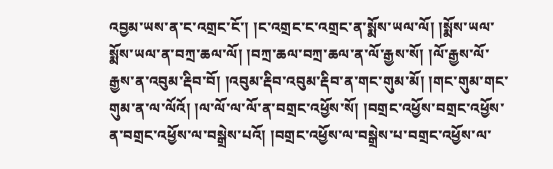འབྱམ་ཡས་ན་ང་འགྲང་ངོ་། །ང་འགྲང་ང་འགྲང་ན་སྨོས་ཡལ་ལོ། །སྨོས་ཡལ་སྨོས་ཡལ་ན་བཀྲ་ཆལ་ལོ། །བཀྲ་ཆལ་བཀྲ་ཆལ་ན་ལོ་རྒྱས་སོ། །ལོ་རྒྱས་ལོ་རྒྱས་ན་འབུམ་རྡིབ་བོ། །འབུམ་རྡིབ་འབུམ་རྡིབ་ན་གང་གུམ་མོ། །གང་གུམ་གང་གུམ་ན་ལ་ལོའོ། །ལ་ལོ་ལ་ལོ་ན་བགྲང་འཕྱོས་སོ། །བགྲང་འཕྱོས་བགྲང་འཕྱོས་ན་བགྲང་འཕྱོས་ལ་བསྒྲེས་པའོ། །བགྲང་འཕྱོས་ལ་བསྒྲེས་པ་བགྲང་འཕྱོས་ལ་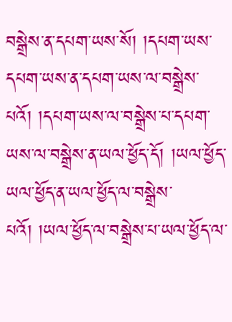བསྒྲེས་ན་དཔག་ཡས་སོ། །དཔག་ཡས་དཔག་ཡས་ན་དཔག་ཡས་ལ་བསྒྲེས་པའོ། །དཔག་ཡས་ལ་བསྒྲེས་པ་དཔག་ཡས་ལ་བསྒྲེས་ན་ཡལ་ཕྱོད་དོ། །ཡལ་ཕྱོད་ཡལ་ཕྱོད་ན་ཡལ་ཕྱོད་ལ་བསྒྲེས་པའོ། །ཡལ་ཕྱོད་ལ་བསྒྲེས་པ་ཡལ་ཕྱོད་ལ་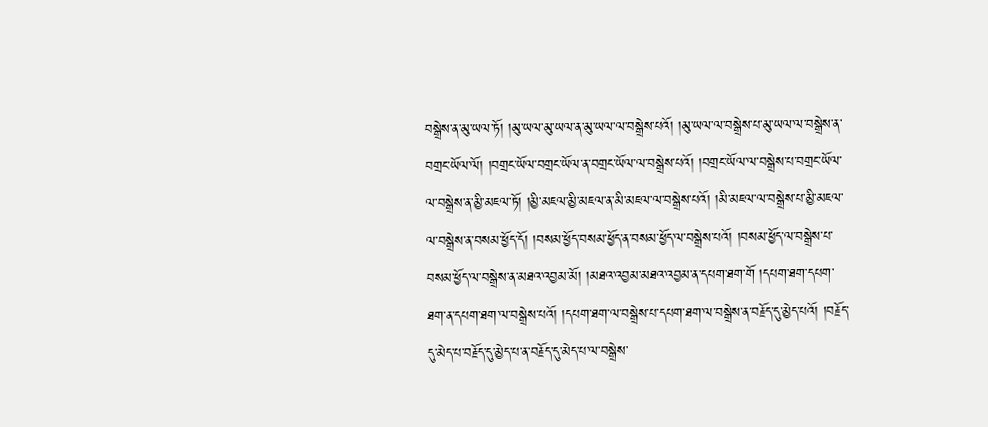བསྒྲེས་ན་མུ་ཡལ་ཏོ། །མུ་ཡལ་མུ་ཡལ་ན་མུ་ཡལ་ལ་བསྒྲེས་པའོ། །མུ་ཡལ་ལ་བསྒྲེས་པ་མུ་ཡལ་ལ་བསྒྲེས་ན་བགྲང་ཡོལ་ལོ། །བགྲང་ཡོལ་བགྲང་ཡོལ་ན་བགྲང་ཡོལ་ལ་བསྒྲེས་པའོ། །བགྲང་ཡོལ་ལ་བསྒྲེས་པ་བགྲང་ཡོལ་ལ་བསྒྲེས་ན་མྱི་མཇལ་ཏོ། །མྱི་མཇལ་མྱི་མཇལ་ན་མི་མཇལ་ལ་བསྒྲེས་པའོ། །མི་མཇལ་ལ་བསྒྲེས་པ་མྱི་མཇལ་ལ་བསྒྲེས་ན་བསམ་ཕྱོད་དོ། །བསམ་ཕྱོད་བསམ་ཕྱོད་ན་བསམ་ཕྱོད་ལ་བསྒྲེས་པའོ། །བསམ་ཕྱོད་ལ་བསྒྲེས་པ་བསམ་ཕྱོད་ལ་བསྒྲེས་ན་མཐའ་འབྱམ་མོ། །མཐའ་འབྱམ་མཐའ་འབྱམ་ན་དཔག་ཐག་གོ །དཔག་ཐག་དཔག་ཐག་ན་དཔག་ཐག་ལ་བསྒྲེས་པའོ། །དཔག་ཐག་ལ་བསྒྲེས་པ་དཔག་ཐག་ལ་བསྒྲེས་ན་བརྗོད་དུ་མྱེད་པའོ། །བརྗོད་དུ་མེད་པ་བརྗོད་དུ་མྱེད་པ་ན་བརྗོད་དུ་མེད་པ་ལ་བསྒྲེས་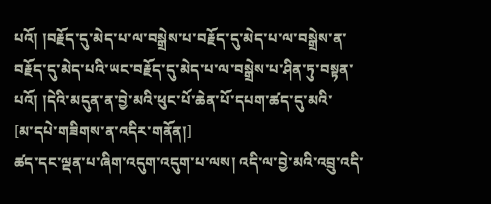པའོ། །བརྗོད་དུ་མེད་པ་ལ་བསྒྲེས་པ་བརྗོད་དུ་མེད་པ་ལ་བསྒྲེས་ན་བརྗོད་དུ་མེད་པའི་ཡང་བརྗོད་དུ་མེད་པ་ལ་བསྒྲེས་པ་ཤིན་ཏུ་བསྟན་པའོ། །དེའི་མདུན་ན་བྱེ་མའི་ཕུང་པོ་ཆེན་པོ་དཔག་ཚད་དུ་མའི་
[མ་དཔེ་གཟིགས་ན་འདིར་གནོན།]
ཚད་དང་ལྡན་པ་ཞིག་འདུག་འདུག་པ་ལས། འདི་ལ་བྱེ་མའི་འབྲུ་འདི་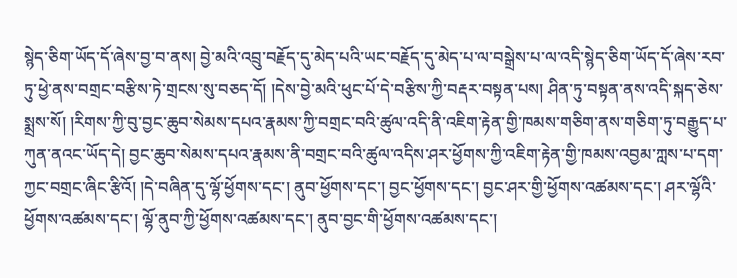སྙེད་ཅིག་ཡོད་དོ་ཞེས་བྱ་བ་ནས། བྱེ་མའི་འབྲུ་བརྗོད་དུ་མེད་པའི་ཡང་བརྗོད་དུ་མེད་པ་ལ་བསྒྲེས་པ་ལ་འདི་སྙེད་ཅིག་ཡོད་དོ་ཞེས་རབ་ཏུ་ཕྱེ་ནས་བགྲང་བརྩིས་ཏེ་གྲངས་སུ་བཅད་དོ། །དེས་བྱེ་མའི་ཕུང་པོ་དེ་བརྩིས་ཀྱི་བརྡར་བསྟན་པས། ཤིན་ཏུ་བསྟན་ནས་འདི་སྐད་ཅེས་སྨྲས་སོ། །རིགས་ཀྱི་བུ་བྱང་ཆུབ་སེམས་དཔའ་རྣམས་ཀྱི་བགྲང་བའི་ཚུལ་འདི་ནི་འཇིག་རྟེན་གྱི་ཁམས་གཅིག་ནས་གཅིག་ཏུ་བརྒྱུད་པ་ཀུན་ནའང་ཡོད་དེ། བྱང་ཆུབ་སེམས་དཔའ་རྣམས་ནི་བགྲང་བའི་ཚུལ་འདིས་ཤར་ཕྱོགས་ཀྱི་འཇིག་རྟེན་གྱི་ཁམས་འབྱམ་ཀླས་པ་དག་ཀྱང་བགྲང་ཞིང་རྩིའོ། །དེ་བཞིན་དུ་ལྷོ་ཕྱོགས་དང་། ནུབ་ཕྱོགས་དང་། བྱང་ཕྱོགས་དང་། བྱང་ཤར་གྱི་ཕྱོགས་འཚམས་དང་། ཤར་ལྷོའི་ཕྱོགས་འཚམས་དང་། ལྷོ་ནུབ་ཀྱི་ཕྱོགས་འཚམས་དང་། ནུབ་བྱང་གི་ཕྱོགས་འཚམས་དང་།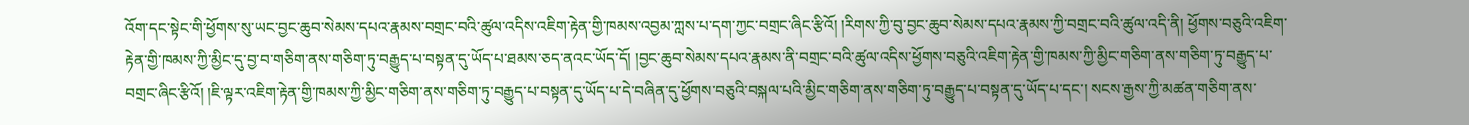འོག་དང་སྟེང་གི་ཕྱོགས་སུ་ཡང་བྱང་ཆུབ་སེམས་དཔའ་རྣམས་བགྲང་བའི་ཚུལ་འདིས་འཇིག་རྟེན་གྱི་ཁམས་འབྱམ་ཀླས་པ་དག་ཀྱང་བགྲང་ཞིང་རྩིའོ། །རིགས་ཀྱི་བུ་བྱང་ཆུབ་སེམས་དཔའ་རྣམས་ཀྱི་བགྲང་བའི་ཚུལ་འདི་ནི། ཕྱོགས་བཅུའི་འཇིག་རྟེན་གྱི་ཁམས་ཀྱི་མྱིང་དུ་བྱ་བ་གཅིག་ནས་གཅིག་ཏུ་བརྒྱུད་པ་བསྟན་དུ་ཡོད་པ་ཐམས་ཅད་ནའང་ཡོད་དོ། །བྱང་ཆུབ་སེམས་དཔའ་རྣམས་ནི་བགྲང་བའི་ཚུལ་འདིས་ཕྱོགས་བཅུའི་འཇིག་རྟེན་གྱི་ཁམས་ཀྱི་མྱིང་གཅིག་ནས་གཅིག་ཏུ་བརྒྱུད་པ་བགྲང་ཞིང་རྩིའོ། །ཇི་ལྟར་འཇིག་རྟེན་གྱི་ཁམས་ཀྱི་མྱིང་གཅིག་ནས་གཅིག་ཏུ་བརྒྱུད་པ་བསྟན་དུ་ཡོད་པ་དེ་བཞིན་དུ་ཕྱོགས་བཅུའི་བསྐལ་པའི་མྱིང་གཅིག་ནས་གཅིག་ཏུ་བརྒྱུད་པ་བསྟན་དུ་ཡོད་པ་དང་། སངས་རྒྱས་ཀྱི་མཚན་གཅིག་ནས་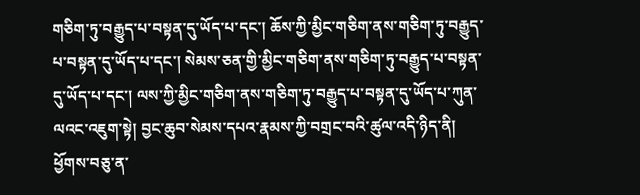གཅིག་ཏུ་བརྒྱུད་པ་བསྟན་དུ་ཡོད་པ་དང་། ཆོས་ཀྱི་མྱིང་གཅིག་ནས་གཅིག་ཏུ་བརྒྱུད་པ་བསྟན་དུ་ཡོད་པ་དང་། སེམས་ཅན་གྱི་མྱིང་གཅིག་ནས་གཅིག་ཏུ་བརྒྱུད་པ་བསྟན་དུ་ཡོད་པ་དང་། ལས་ཀྱི་མྱིང་གཅིག་ནས་གཅིག་ཏུ་བརྒྱུད་པ་བསྟན་དུ་ཡོད་པ་ཀུན་ལའང་འཇུག་སྟེ། བྱང་ཆུབ་སེམས་དཔའ་རྣམས་ཀྱི་བགྲང་བའི་ཚུལ་འདི་ཉིད་ནི། ཕྱོགས་བཅུ་ན་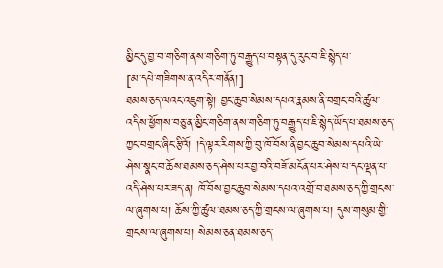མྱིང་དུ་བྱ་བ་གཅིག་ནས་གཅིག་ཏུ་བརྒྱུད་པ་བསྟན་དུ་རུང་བ་ཇི་སྙེད་པ་
[མ་དཔེ་གཟིགས་ན་འདིར་གནོན།]
ཐམས་ཅད་ལའང་འཇུག་སྟེ། བྱང་ཆུབ་སེམས་དཔའ་རྣམས་ནི་བགྲང་བའི་ཚུལ་འདིས་ཕྱོགས་བཅུ་ན་མྱིང་གཅིག་ནས་གཅིག་ཏུ་བརྒྱུད་པ་ཇི་སྙེད་ཡོད་པ་ཐམས་ཅད་ཀྱང་བགྲང་ཞིང་རྩིའོ། །དེ་ལྟར་རིགས་ཀྱི་བུ་ཁོ་བོས་ནི་བྱང་ཆུབ་སེམས་དཔའི་ཡེ་ཤེས་སྣང་བ་ཆོས་ཐམས་ཅད་ཤེས་པར་བྱ་བའི་བཟོ་མངོན་པར་ཤེས་པ་དང་ལྡན་པ་འདི་ཤེས་པར་ཟད་ན། ཁོ་བོས་བྱང་ཆུབ་སེམས་དཔའ་འགྲོ་བ་ཐམས་ཅད་ཀྱི་གྲངས་ལ་ཞུགས་པ། ཆོས་ཀྱི་ཚུལ་ཐམས་ཅད་ཀྱི་གྲངས་ལ་ཞུགས་པ། དུས་གསུམ་གྱི་གྲངས་ལ་ཞུགས་པ། སེམས་ཅན་ཐམས་ཅད་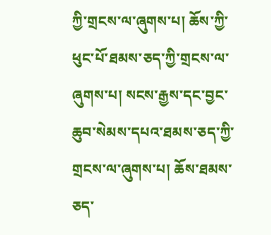ཀྱི་གྲངས་ལ་ཞུགས་པ། ཆོས་ཀྱི་ཕུང་པོ་ཐམས་ཅད་ཀྱི་གྲངས་ལ་ཞུགས་པ། སངས་རྒྱས་དང་བྱང་ཆུབ་སེམས་དཔའ་ཐམས་ཅད་ཀྱི་གྲངས་ལ་ཞུགས་པ། ཆོས་ཐམས་ཅད་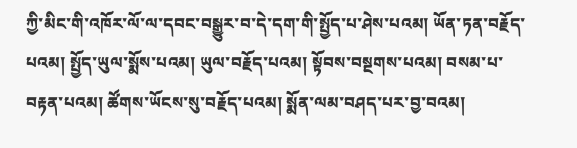ཀྱི་མིང་གི་འཁོར་ལོ་ལ་དབང་བསྒྱུར་བ་དེ་དག་གི་སྤྱོད་པ་ཤེས་པའམ། ཡོན་ཏན་བརྗོད་པའམ། སྤྱོད་ཡུལ་སྨོས་པའམ། ཡུལ་བརྗོད་པའམ། སྟོབས་བསྔགས་པའམ། བསམ་པ་བརྟན་པའམ། ཚོགས་ཡོངས་སུ་བརྗོད་པའམ། སྨོན་ལམ་བཤད་པར་བྱ་བའམ།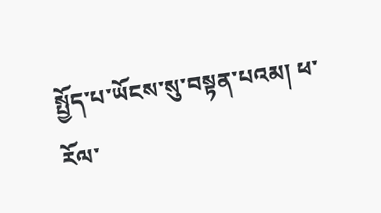སྤྱོད་པ་ཡོངས་སུ་བསྟན་པའམ། ཕ་རོལ་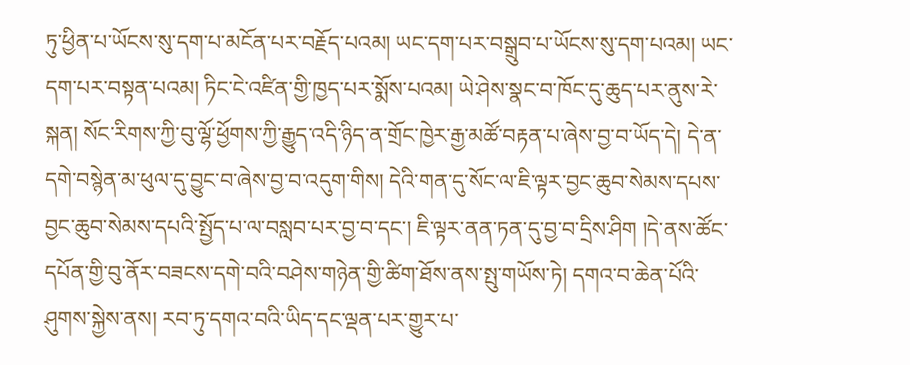ཏུ་ཕྱིན་པ་ཡོངས་སུ་དག་པ་མངོན་པར་བརྗོད་པའམ། ཡང་དག་པར་བསྒྲུབ་པ་ཡོངས་སུ་དག་པའམ། ཡང་དག་པར་བསྟན་པའམ། ཏིང་ངེ་འཛིན་གྱི་ཁྱད་པར་སྨོས་པའམ། ཡེ་ཤེས་སྣང་བ་ཁོང་དུ་ཆུད་པར་ནུས་རེ་སྐན། སོང་རིགས་ཀྱི་བུ་ལྷོ་ཕྱོགས་ཀྱི་རྒྱུད་འདི་ཉིད་ན་གྲོང་ཁྱེར་རྒྱ་མཚོ་བརྟན་པ་ཞེས་བྱ་བ་ཡོད་དེ། དེ་ན་དགེ་བསྙེན་མ་ཕུལ་དུ་བྱུང་བ་ཞེས་བྱ་བ་འདུག་གིས། དེའི་གན་དུ་སོང་ལ་ཇི་ལྟར་བྱང་ཆུབ་སེམས་དཔས་བྱང་ཆུབ་སེམས་དཔའི་སྤྱོད་པ་ལ་བསླབ་པར་བྱ་བ་དང་། ཇི་ལྟར་ནན་ཏན་དུ་བྱ་བ་དྲིས་ཤིག །དེ་ནས་ཚོང་དཔོན་གྱི་བུ་ནོར་བཟངས་དགེ་བའི་བཤེས་གཉེན་གྱི་ཚིག་ཐོས་ནས་སྤུ་གཡོས་ཏེ། དགའ་བ་ཆེན་པོའི་ཤུགས་སྐྱེས་ནས། རབ་ཏུ་དགའ་བའི་ཡིད་དང་ལྡན་པར་གྱུར་པ་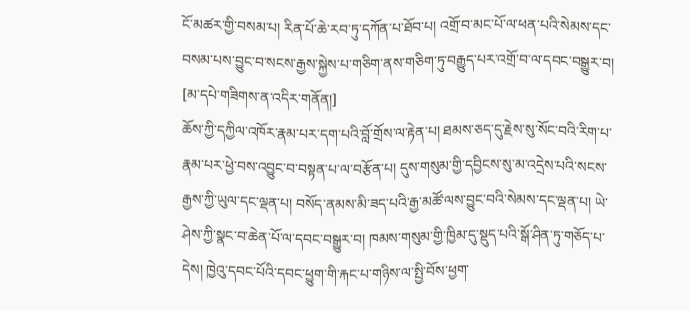ངོ་མཚར་གྱི་བསམ་པ། རིན་པོ་ཆེ་རབ་ཏུ་དཀོན་པ་ཐོབ་པ། འགྲོ་བ་མང་པོ་ལ་ཕན་པའི་སེམས་དང་བསམ་པས་བྱུང་བ་སངས་རྒྱས་སྐྱེས་པ་གཅིག་ནས་གཅིག་ཏུ་བརྒྱུད་པར་འགྲོ་བ་ལ་དབང་བསྒྱུར་བ།
[མ་དཔེ་གཟིགས་ན་འདིར་གནོན།]
ཆོས་ཀྱི་དཀྱིལ་འཁོར་རྣམ་པར་དག་པའི་བློ་གྲོས་ལ་རྟེན་པ། ཐམས་ཅད་དུ་རྗེས་སུ་སོང་བའི་རིག་པ་རྣམ་པར་ཕྱེ་བས་འབྱུང་བ་བསྟན་པ་ལ་བརྩོན་པ། དུས་གསུམ་གྱི་དབྱིངས་སུ་མ་འདྲེས་པའི་སངས་རྒྱས་ཀྱི་ཡུལ་དང་ལྡན་པ། བསོད་ནམས་མི་ཟད་པའི་རྒྱ་མཚོ་ལས་བྱུང་བའི་སེམས་དང་ལྡན་པ། ཡེ་ཤེས་ཀྱི་སྣང་བ་ཆེན་པོ་ལ་དབང་བསྒྱུར་བ། ཁམས་གསུམ་གྱི་ཁྱིམ་དུ་སྡུད་པའི་སྒོ་ཤིན་ཏུ་གཅོད་པ་དེས། ཁྱེའུ་དབང་པོའི་དབང་ཕྱུག་གི་རྐང་པ་གཉིས་ལ་སྤྱི་བོས་ཕྱག་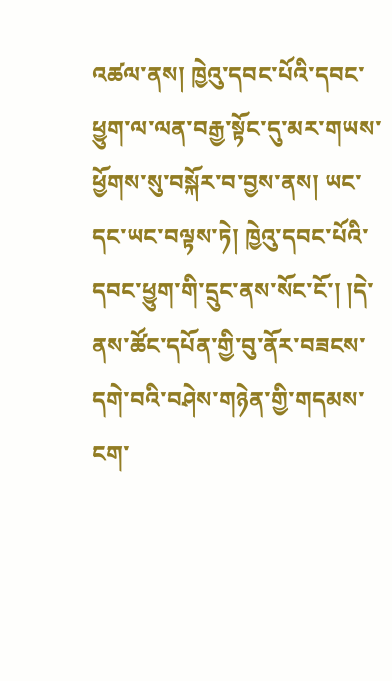འཚལ་ནས། ཁྱེའུ་དབང་པོའི་དབང་ཕྱུག་ལ་ལན་བརྒྱ་སྟོང་དུ་མར་གཡས་ཕྱོགས་སུ་བསྐོར་བ་བྱས་ནས། ཡང་དང་ཡང་བལྟས་ཏེ། ཁྱེའུ་དབང་པོའི་དབང་ཕྱུག་གི་དྲུང་ནས་སོང་ངོ་། །དེ་ནས་ཚོང་དཔོན་གྱི་བུ་ནོར་བཟངས་དགེ་བའི་བཤེས་གཉེན་གྱི་གདམས་ངག་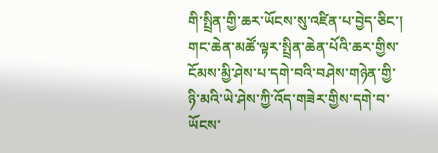གི་སྤྲིན་གྱི་ཆར་ཡོངས་སུ་འཛིན་པ་བྱེད་ཅིང་། གང་ཆེན་མཚོ་ལྟར་སྤྲིན་ཆེན་པོའི་ཆར་གྱིས་ངོམས་མྱི་ཤེས་པ་དགེ་བའི་བཤེས་གཉེན་གྱི་ཉི་མའི་ཡེ་ཤེས་ཀྱི་འོད་གཟེར་གྱིས་དགེ་བ་ཡོངས་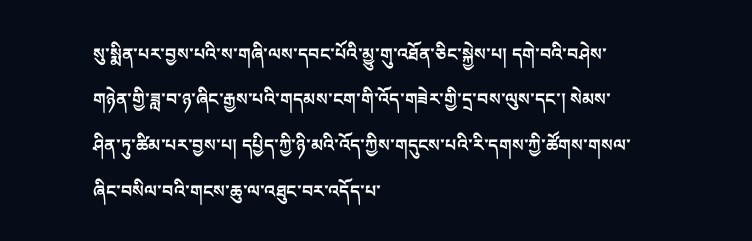སུ་སྨིན་པར་བྱས་པའི་ས་གཞི་ལས་དབང་པོའི་མྱུ་གུ་འཐོན་ཅིང་སྐྱེས་པ། དགེ་བའི་བཤེས་གཉེན་གྱི་ཟླ་བ་ཉ་ཞིང་རྒྱས་པའི་གདམས་ངག་གི་འོད་གཟེར་གྱི་དྲ་བས་ལུས་དང་། སེམས་ཤིན་ཏུ་ཚིམ་པར་བྱས་པ། དཔྱིད་ཀྱི་ཉི་མའི་འོད་ཀྱིས་གདུངས་པའི་རི་དགས་ཀྱི་ཚོགས་གསལ་ཞིང་བསིལ་བའི་གངས་ཆུ་ལ་འཐུང་བར་འདོད་པ་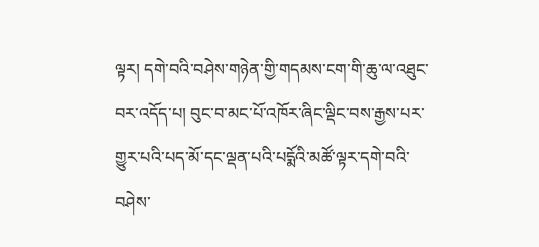ལྟར། དགེ་བའི་བཤེས་གཉེན་གྱི་གདམས་ངག་གི་ཆུ་ལ་འཐུང་བར་འདོད་པ། བུང་བ་མང་པོ་འཁོར་ཞིང་ལྡིང་བས་རྒྱས་པར་གྱུར་པའི་པད་མོ་དང་ལྡན་པའི་པདྨོའི་མཚོ་ལྟར་དགེ་བའི་བཤེས་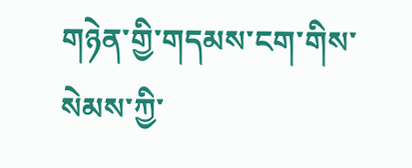གཉེན་གྱི་གདམས་ངག་གིས་སེམས་ཀྱི་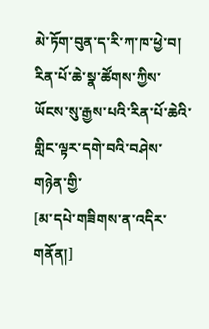མེ་ཏོག་བུན་ད་རི་ཀ་ཁ་ཕྱེ་བ། རིན་པོ་ཆེ་སྣ་ཚོགས་ཀྱིས་ཡོངས་སུ་རྒྱས་པའི་རིན་པོ་ཆེའི་གླིང་ལྟར་དགེ་བའི་བཤེས་གཉེན་གྱི་
[མ་དཔེ་གཟིགས་ན་འདིར་གནོན།]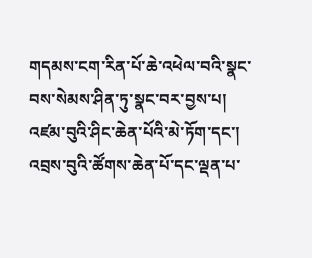གདམས་ངག་རིན་པོ་ཆེ་འཕེལ་བའི་སྣང་བས་སེམས་ཤིན་ཏུ་སྣང་བར་བྱས་པ། འཛམ་བུའི་ཤིང་ཆེན་པོའི་མེ་ཏོག་དང་། འབྲས་བུའི་ཚོགས་ཆེན་པོ་དང་ལྡན་པ་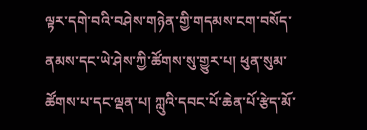ལྟར་དགེ་བའི་བཤེས་གཉེན་གྱི་གདམས་ངག་བསོད་ནམས་དང་ཡེ་ཤེས་ཀྱི་ཚོགས་སུ་གྱུར་པ། ཕུན་སུམ་ཚོགས་པ་དང་ལྡན་པ། ཀླུའི་དབང་པོ་ཆེན་པོ་རྩེད་མོ་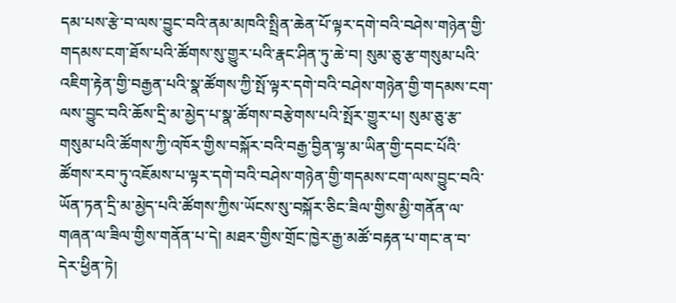དམ་པས་རྩེ་བ་ལས་བྱུང་བའི་ནམ་མཁའི་སྤྲིན་ཆེན་པོ་ལྟར་དགེ་བའི་བཤེས་གཉེན་གྱི་གདམས་ངག་ཐོས་པའི་ཚོགས་སུ་གྱུར་པའི་རྣང་ཤིན་ཏུ་ཆེ་བ། སུམ་ཅུ་རྩ་གསུམ་པའི་འཇིག་རྟེན་གྱི་བརྒྱན་པའི་སྣ་ཚོགས་ཀྱི་སྤོ་ལྟར་དགེ་བའི་བཤེས་གཉེན་གྱི་གདམས་ངག་ལས་བྱུང་བའི་ཆོས་དྲི་མ་མྱེད་པ་སྣ་ཚོགས་བརྩེགས་པའི་སྤོར་གྱུར་པ། སུམ་ཅུ་རྩ་གསུམ་པའི་ཚོགས་ཀྱི་འཁོར་གྱིས་བསྐོར་བའི་བརྒྱ་བྱིན་ལྷ་མ་ཡིན་གྱི་དབང་པོའི་ཚོགས་རབ་ཏུ་འཇོམས་པ་ལྟར་དགེ་བའི་བཤེས་གཉེན་གྱི་གདམས་ངག་ལས་བྱུང་བའི་ཡོན་ཏན་དྲི་མ་མྱེད་པའི་ཚོགས་ཀྱིས་ཡོངས་སུ་བསྐོར་ཅིང་ཟིལ་གྱིས་མྱི་གནོན་ལ་གཞན་ལ་ཟིལ་གྱིས་གནོན་པ་དེ། མཐར་གྱིས་གྲོང་ཁྱེར་རྒྱ་མཚོ་བརྟན་པ་གང་ན་བ་དེར་ཕྱིན་ཏེ།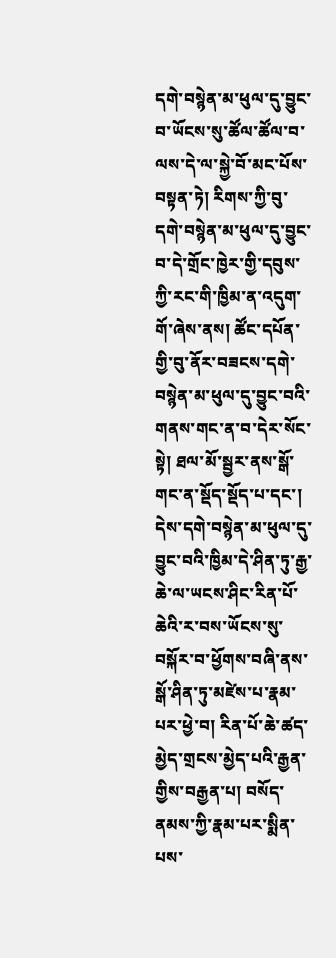དགེ་བསྙེན་མ་ཕུལ་དུ་བྱུང་བ་ཡོངས་སུ་ཚོལ་ཚོལ་བ་ལས་དེ་ལ་སྐྱེ་བོ་མང་པོས་བསྟན་ཏེ། རིགས་ཀྱི་བུ་དགེ་བསྙེན་མ་ཕུལ་དུ་བྱུང་བ་དེ་གྲོང་ཁྱེར་གྱི་དབུས་ཀྱི་རང་གི་ཁྱིམ་ན་འདུག་གོ་ཞེས་ནས། ཚོང་དཔོན་གྱི་བུ་ནོར་བཟངས་དགེ་བསྙེན་མ་ཕུལ་དུ་བྱུང་བའི་གནས་གང་ན་བ་དེར་སོང་སྟེ། ཐལ་མོ་སྦྱར་ནས་སྒོ་གང་ན་སྡོད་སྡོད་པ་དང་། དེས་དགེ་བསྙེན་མ་ཕུལ་དུ་བྱུང་བའི་ཁྱིམ་དེ་ཤིན་ཏུ་རྒྱ་ཆེ་ལ་ཡངས་ཤིང་རིན་པོ་ཆེའི་ར་བས་ཡོངས་སུ་བསྐོར་བ་ཕྱོགས་བཞི་ནས་སྒོ་ཤིན་ཏུ་མཛེས་པ་རྣམ་པར་ཕྱེ་བ། རིན་པོ་ཆེ་ཚད་མྱེད་གྲངས་མྱེད་པའི་རྒྱན་གྱིས་བརྒྱན་པ། བསོད་ནམས་ཀྱི་རྣམ་པར་སྨིན་པས་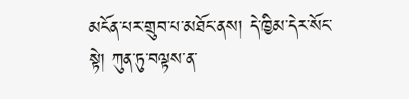མངོན་པར་གྲུབ་པ་མཐོང་ནས། དེ་ཁྱིམ་དེར་སོང་སྟེ། ཀུན་ཏུ་བལྟས་ན་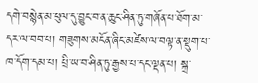དགེ་བསྙེན་མ་ཕུལ་དུ་བྱུང་བ་ན་ཆུང་ཤིན་ཏུ་གཞོན་པ་ཐོག་མ་དར་ལ་བབ་པ། གཟུགས་མངོན་ཞིང་མཛེས་ལ་བལྟ་ན་སྡུག་པ་ཁ་དོག་དམ་པ། པྲི་ཡ་བ་ཤིན་ཏུ་རྒྱས་པ་དང་ལྡན་པ། སྐྲ་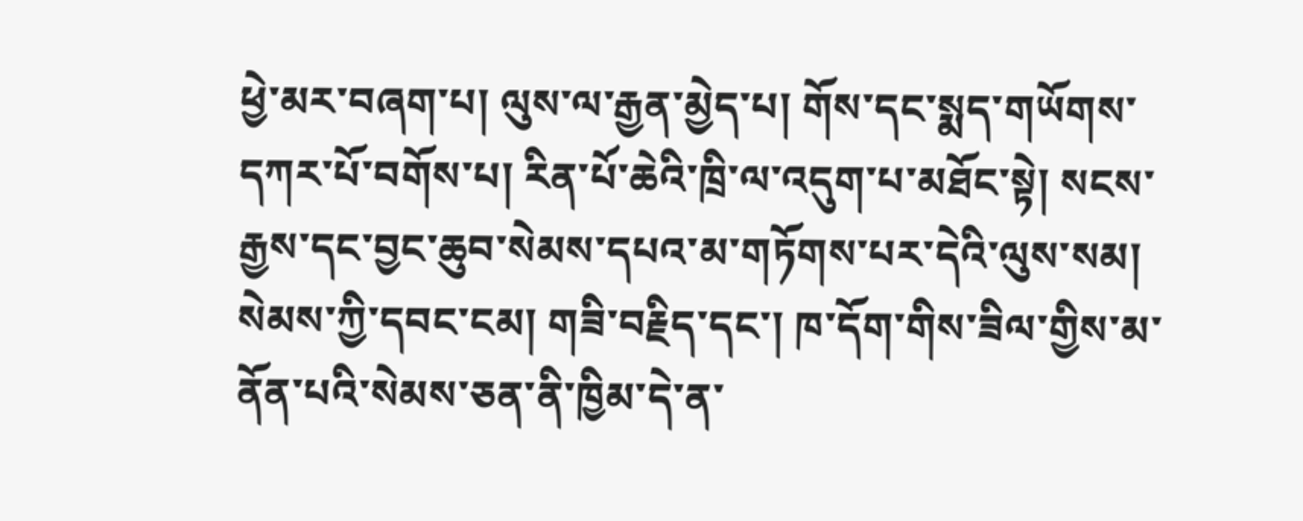ཕྱེ་མར་བཞག་པ། ལུས་ལ་རྒྱན་མྱེད་པ། གོས་དང་སྨད་གཡོགས་དཀར་པོ་བགོས་པ། རིན་པོ་ཆེའི་ཁྲི་ལ་འདུག་པ་མཐོང་སྟེ། སངས་རྒྱས་དང་བྱང་ཆུབ་སེམས་དཔའ་མ་གཏོགས་པར་དེའི་ལུས་སམ། སེམས་ཀྱི་དབང་ངམ། གཟི་བརྗིད་དང་། ཁ་དོག་གིས་ཟིལ་གྱིས་མ་ནོན་པའི་སེམས་ཅན་ནི་ཁྱིམ་དེ་ན་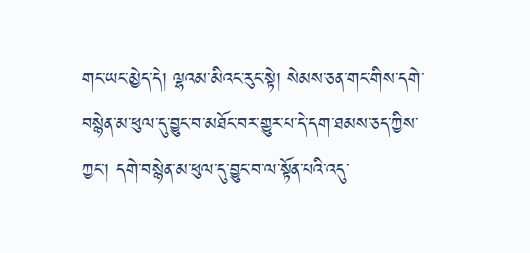གང་ཡང་མྱེད་དེ། ལྷའམ་མིའང་རུང་སྟེ། སེམས་ཅན་གང་གིས་དགེ་བསྙེན་མ་ཕུལ་དུ་བྱུང་བ་མཐོང་བར་གྱུར་པ་དེ་དག་ཐམས་ཅད་ཀྱིས་ཀྱང་། དགེ་བསྙེན་མ་ཕུལ་དུ་བྱུང་བ་ལ་སྟོན་པའི་འདུ་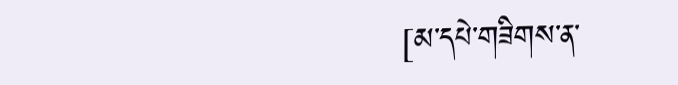[མ་དཔེ་གཟིགས་ན་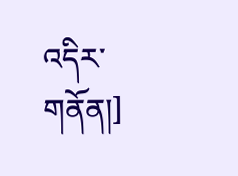འདིར་གནོན།]